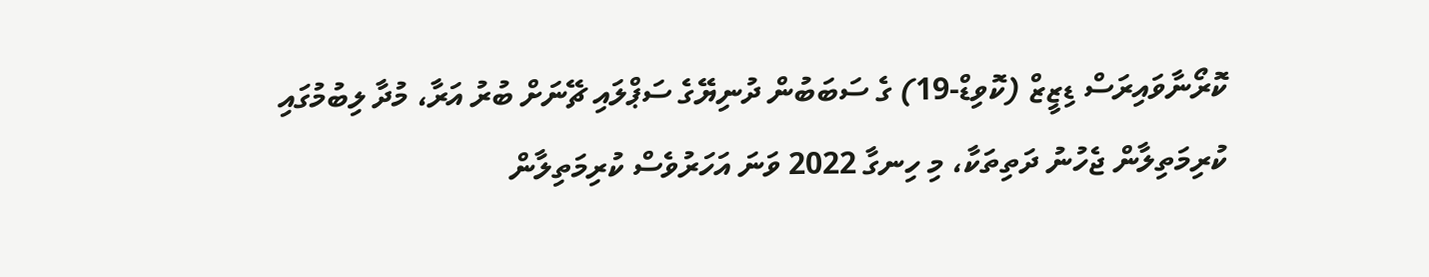ކޮރޯނާވައިރަސް ޑިޒީޒް (ކޮވިޑް-19) ގެ ސަބަބުން ދުނިޔޭގެ ސަޕްލައި ޗޭނަށް ބުރު އަރާ، މުދާ ލިބުމުގައި ކުރިމަތިލާން ޖެހުނު ދަތިތަކާ، މި ހިނގާ 2022 ވަނަ އަހަރުވެސް ކުރިމަތިލާން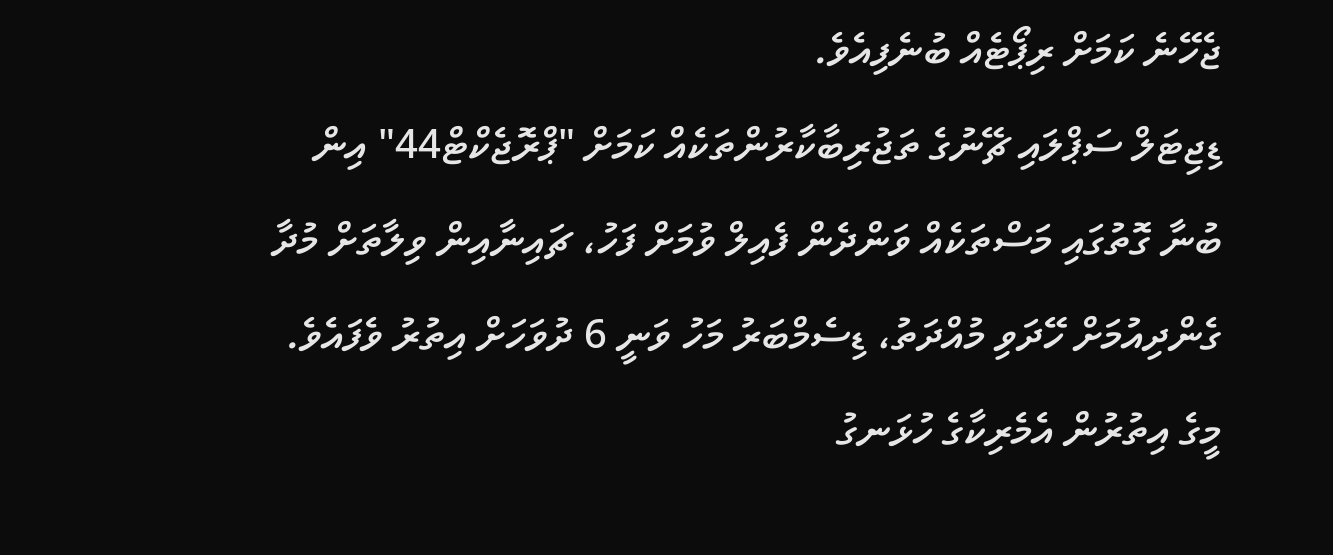ޖެހޭނެ ކަމަށް ރިޕޯޓެއް ބުނެފިއެވެ.
ޑިޖިޓަލް ސަޕްލައި ޗޭނުގެ ތަޖުރިބާކާރުންތަކެއް ކަމަށް "ޕްރޮޖެކްޓް44" އިން ބުނާ ގޮތުގައި މަސްތަކެއް ވަންދެން ފެއިލް ވުމަށް ފަހު، ޗައިނާއިން ވިލާތަށް މުދާ ގެންދިއުމަށް ހޭދަވި މުއްދަތު، ޑިސެމްބަރު މަހު ވަނީ 6 ދުވަހަށް އިތުރު ވެފައެވެ.
މީގެ އިތުރުން އެމެރިކާގެ ހުޅަނގު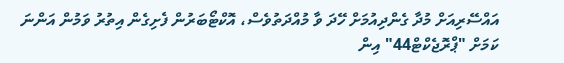އައްސޭރިއަށް މުދާ ގެންދިއުމަށް ހޭދަ ވާ މުއްދަތުވެސް، އޮކްޓޯބަރުން ފެށިގެން އިތުރު ވަމުން އަންނަ ކަމަށް "ޕްރޮޖެކްޓް44" އިން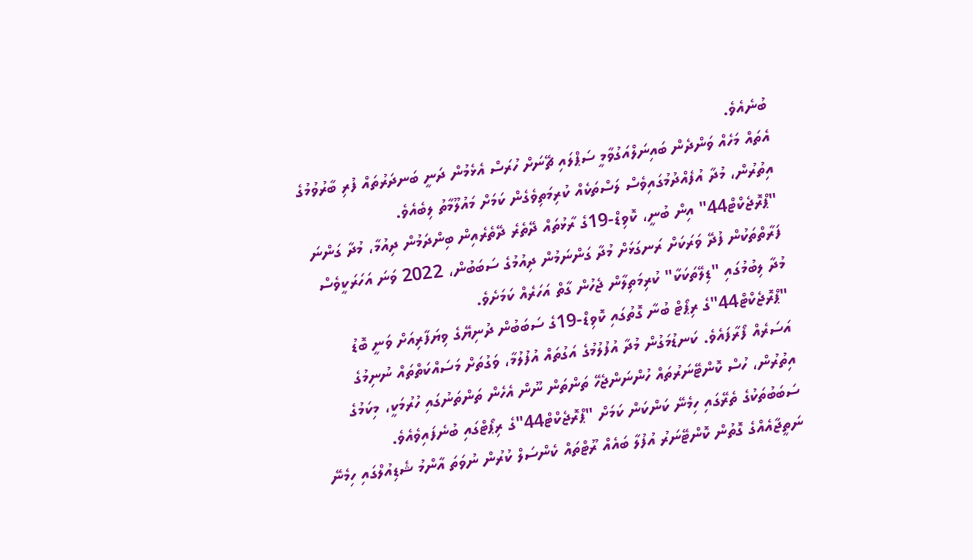ބުނެއެވެ.
އެތައް މަހެއް ވަންދެން ބައިނަލްއަގުވާމީ ސަޕްލައި ޗޭނަށް ހުރަސް އެޅެމުން ދަނީ ބަނދަރުތައް ފުރި ބާރުވުމުގެ އިތުރުން، މުދާ އުފެއްދުމުގައިވެސް ލަސްތަކެއް ކުރިމަތިވެގެން ކަމަށް މައުލޫމާތު ލިބެއެވެ.
"ޕްރޮޖެކްޓް44" އިން ބުނީ، ކޮވިޑް-19ގެ ރާޅުތައް ދޭތެރެ ދޭތެރެއިން ބިންދަމުން ދިއުމާ، މުދާ ގަންނަ ފަރާތްތަކުން ފުދޭ ވަރަކަށް ރަނގަޅަށް މުދާ ގަންނަމުން ދިއުމުގެ ސަބަބުން، 2022 ވަނަ އަހަރަކީވެސް މުދާ ލިބުމުގައި "ޑިލޭތަކަކާ" ކުރިމަތިލާން ޖެހުން ގާތް އަހަރެއް ކަމަށެވެ.
"ޕްރޮޖެކްޓް44"ގެ ރިޕޯޓް ބުނާ ގޮތުގައި ކޮވިޑް-19ގެ ސަބަބުން ދުނިޔޭގެ ވިޔަފާރިއަށް ވަނީ ބޮޑު އަސަރެއް ފޯރާފައެވެ. ކަނޑުމަގުން މުދާ އުފުލުމުގެ އަގުތައް އުފުލުމާ، ވަގުތަށް މަސައްކަތްތައް ނުނިމުގެ އިތުރުން، ހުސް ކޮންޓޭނަރުތައް ހުންނަންޖެހޭ ތަންތަން ނޫން އެހެން ތަންތަނުގައި ހުރުމަކީ، މިކަމުގެ ސަބަބުތަކުގެ ތެރޭގައި ހިމެނޭ ކަންކަން ކަމަށް "ޕްރޮޖެކްޓް44"ގެ ރިޕޯޓްގައި ބުނެފައިވެއެވެ.
ނަތީޖާއެއްގެ ގޮތުން ކޮންޓޭނަރު އުފުލާ ބައެއް ރޫޓްތައް ކެންސަލް ކުރުން ނުވަތަ އާންމު ޝެޑިއުލްގައި ހިމެނޭ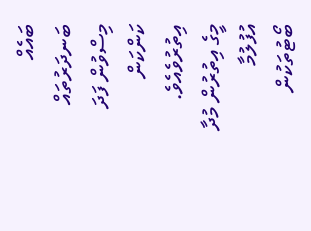ބައެއް ބަނދަރުތައް މިސްވުން ފަދަ ކަންކަން އިތުރުވެއެވެ.
މީގެ އިތުރުން މުދާ އުފުލުމާ ބޯޓުތަކުން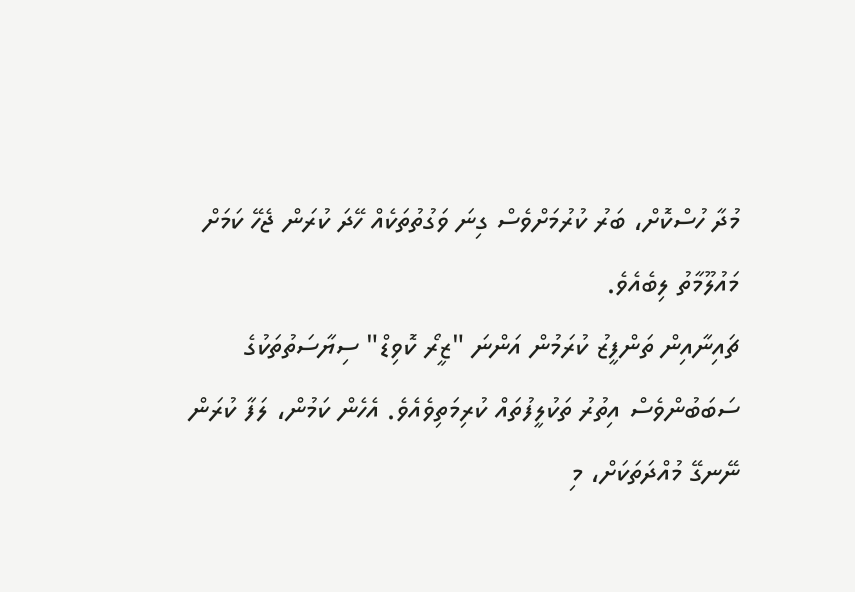މުދާ ހުސްކޮށް، ބަރު ކުރުމަށްވެސް ގިނަ ވަގުތުތަކެއް ހޭދަ ކުރަން ޖެހޭ ކަމަށް މައުލޫމާތު ލިބެއެވެ.
ޗައިނާއިން ތަންފީޒު ކުރަމުން އަންނަ "ޒީރޯ ކޮވިޑް" ސިޔާސަތުތަކުގެ ސަބަބުންވެސް އިތުރު ތަކުލީފުތައް ކުރިމަތިވެއެވެ. އެހެން ކަމުން، ލަފާ ކުރަން ނޭނގޭ މުއްދަތަކަށް، މި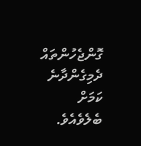ގޮންޖެހުންތައް ދެމިގެންދާނެ ކަމަށް ބެލެވެއެވެ.